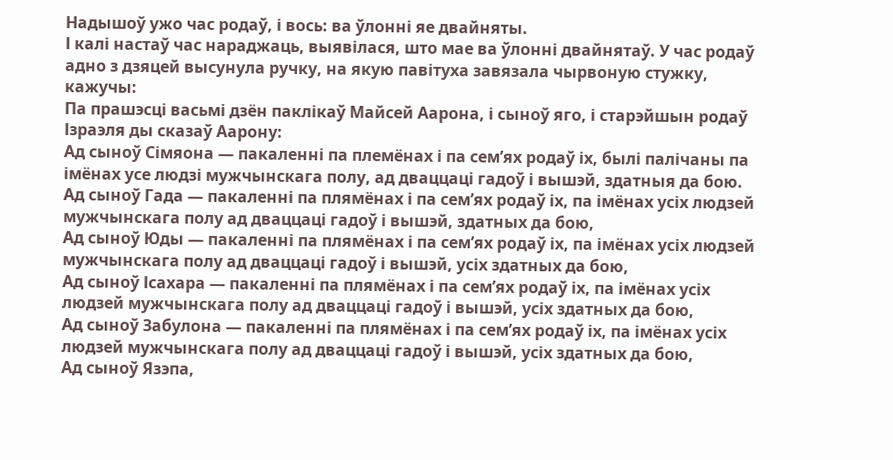Надышоў ужо час родаў, і вось: ва ўлонні яе двайняты.
І калі настаў час нараджаць, выявілася, што мае ва ўлонні двайнятаў. У час родаў адно з дзяцей высунула ручку, на якую павітуха завязала чырвоную стужку, кажучы:
Па прашэсці васьмі дзён паклікаў Майсей Аарона, і сыноў яго, і старэйшын родаў Ізраэля ды сказаў Аарону:
Ад сыноў Сімяона — пакаленні па племёнах і па сем’ях родаў іх, былі палічаны па імёнах усе людзі мужчынскага полу, ад дваццаці гадоў і вышэй, здатныя да бою.
Ад сыноў Гада — пакаленні па плямёнах і па сем’ях родаў іх, па імёнах усіх людзей мужчынскага полу ад дваццаці гадоў і вышэй, здатных да бою,
Ад сыноў Юды — пакаленні па плямёнах і па сем’ях родаў іх, па імёнах усіх людзей мужчынскага полу ад дваццаці гадоў і вышэй, усіх здатных да бою,
Ад сыноў Ісахара — пакаленні па плямёнах і па сем’ях родаў іх, па імёнах усіх людзей мужчынскага полу ад дваццаці гадоў і вышэй, усіх здатных да бою,
Ад сыноў Забулона — пакаленні па плямёнах і па сем’ях родаў іх, па імёнах усіх людзей мужчынскага полу ад дваццаці гадоў і вышэй, усіх здатных да бою,
Ад сыноў Язэпа,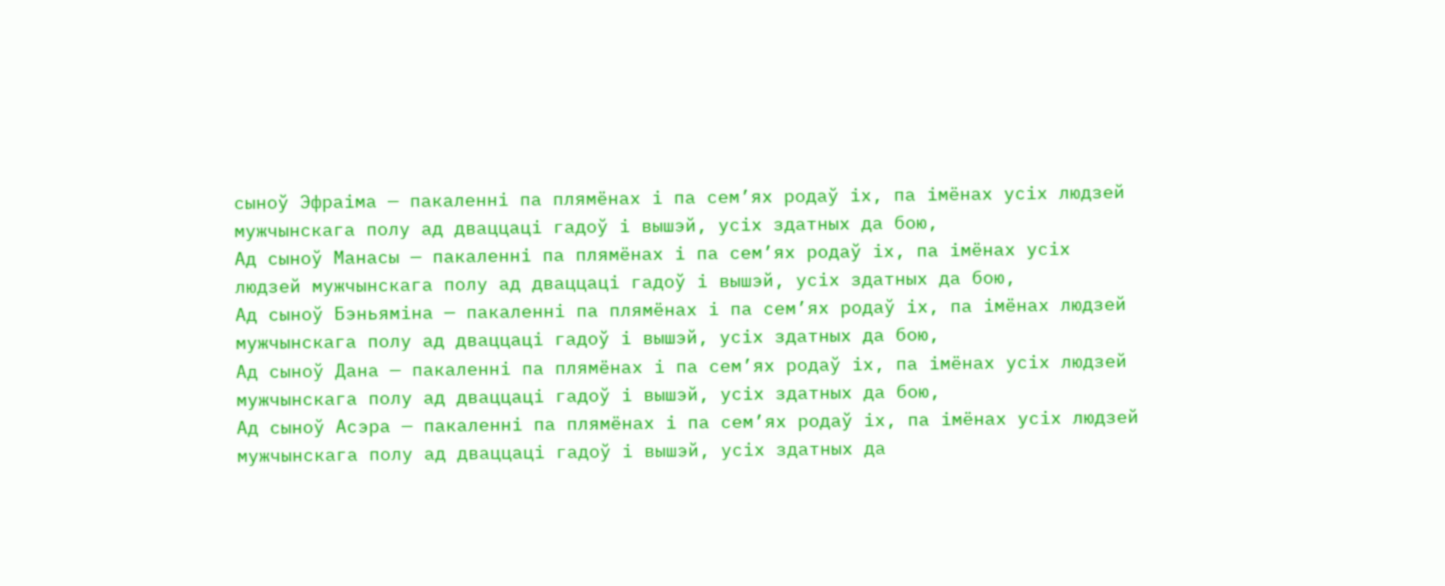сыноў Эфраіма — пакаленні па плямёнах і па сем’ях родаў іх, па імёнах усіх людзей мужчынскага полу ад дваццаці гадоў і вышэй, усіх здатных да бою,
Ад сыноў Манасы — пакаленні па плямёнах і па сем’ях родаў іх, па імёнах усіх людзей мужчынскага полу ад дваццаці гадоў і вышэй, усіх здатных да бою,
Ад сыноў Бэньяміна — пакаленні па плямёнах і па сем’ях родаў іх, па імёнах людзей мужчынскага полу ад дваццаці гадоў і вышэй, усіх здатных да бою,
Ад сыноў Дана — пакаленні па плямёнах і па сем’ях родаў іх, па імёнах усіх людзей мужчынскага полу ад дваццаці гадоў і вышэй, усіх здатных да бою,
Ад сыноў Асэра — пакаленні па плямёнах і па сем’ях родаў іх, па імёнах усіх людзей мужчынскага полу ад дваццаці гадоў і вышэй, усіх здатных да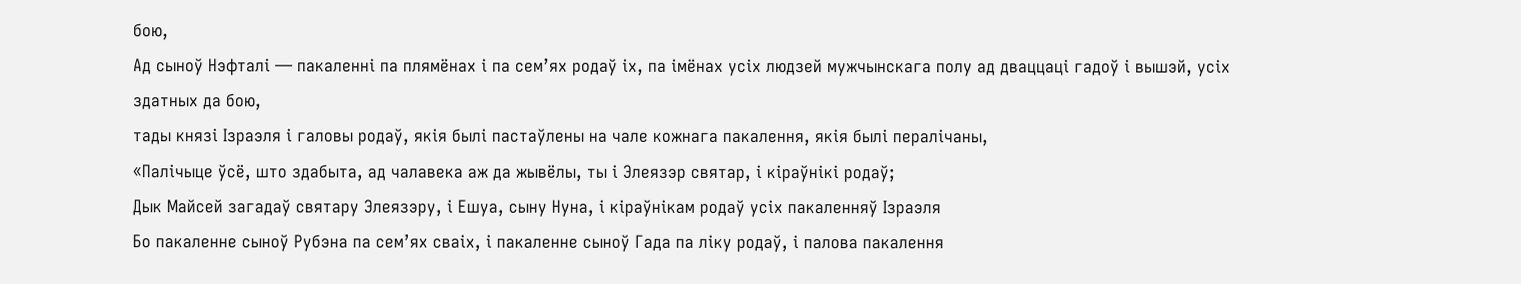бою,
Ад сыноў Нэфталі — пакаленні па плямёнах і па сем’ях родаў іх, па імёнах усіх людзей мужчынскага полу ад дваццаці гадоў і вышэй, усіх здатных да бою,
тады князі Ізраэля і галовы родаў, якія былі пастаўлены на чале кожнага пакалення, якія былі пералічаны,
«Палічыце ўсё, што здабыта, ад чалавека аж да жывёлы, ты і Элеязэр святар, і кіраўнікі родаў;
Дык Майсей загадаў святару Элеязэру, і Ешуа, сыну Нуна, і кіраўнікам родаў усіх пакаленняў Ізраэля
Бо пакаленне сыноў Рубэна па сем’ях сваіх, і пакаленне сыноў Гада па ліку родаў, і палова пакалення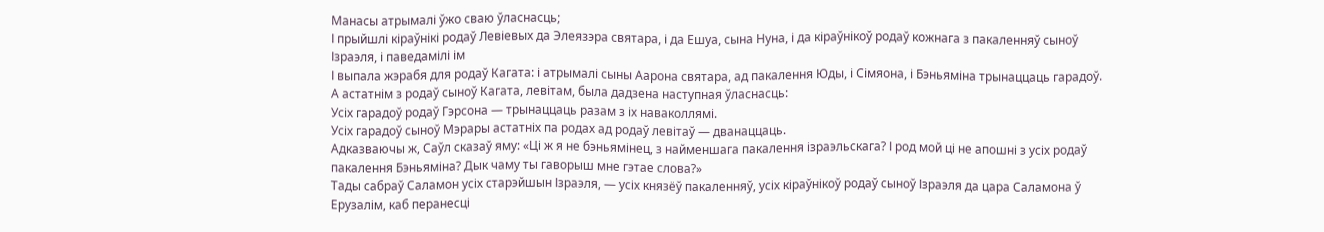Манасы атрымалі ўжо сваю ўласнасць;
І прыйшлі кіраўнікі родаў Левіевых да Элеязэра святара, і да Ешуа, сына Нуна, і да кіраўнікоў родаў кожнага з пакаленняў сыноў Ізраэля, і паведамілі ім
І выпала жэрабя для родаў Кагата: і атрымалі сыны Аарона святара, ад пакалення Юды, і Сімяона, і Бэньяміна трынаццаць гарадоў.
А астатнім з родаў сыноў Кагата, левітам, была дадзена наступная ўласнасць:
Усіх гарадоў родаў Гэрсона — трынаццаць разам з іх наваколлямі.
Усіх гарадоў сыноў Мэрары астатніх па родах ад родаў левітаў — дванаццаць.
Адказваючы ж, Саўл сказаў яму: «Ці ж я не бэньямінец, з найменшага пакалення ізраэльскага? І род мой ці не апошні з усіх родаў пакалення Бэньяміна? Дык чаму ты гаворыш мне гэтае слова?»
Тады сабраў Саламон усіх старэйшын Ізраэля, — усіх князёў пакаленняў, усіх кіраўнікоў родаў сыноў Ізраэля да цара Саламона ў Ерузалім, каб перанесці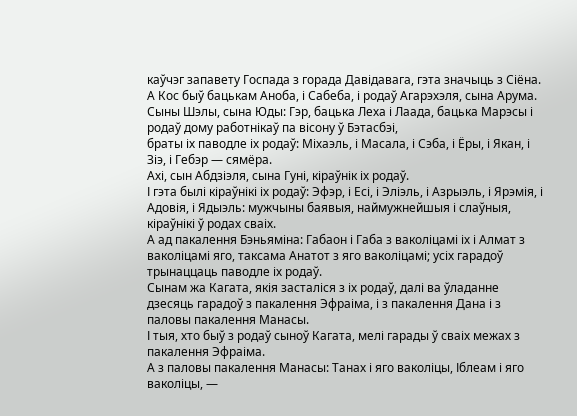каўчэг запавету Госпада з горада Давідавага, гэта значыць з Сіёна.
А Кос быў бацькам Аноба, і Сабеба, і родаў Агарэхэля, сына Арума.
Сыны Шэлы, сына Юды: Гэр, бацька Леха і Лаада, бацька Марэсы і родаў дому работнікаў па вісону ў Бэтасбэі,
браты іх паводле іх родаў: Міхаэль, і Масала, і Сэба, і Ёры, і Якан, і Зіэ, і Гебэр — сямёра.
Ахі, сын Абдзіэля, сына Гуні, кіраўнік іх родаў.
І гэта былі кіраўнікі іх родаў: Эфэр, і Есі, і Эліэль, і Азрыэль, і Ярэмія, і Адовія, і Ядыэль: мужчыны баявыя, наймужнейшыя і слаўныя, кіраўнікі ў родах сваіх.
А ад пакалення Бэньяміна: Габаон і Габа з ваколіцамі іх і Алмат з ваколіцамі яго, таксама Анатот з яго ваколіцамі; усіх гарадоў трынаццаць паводле іх родаў.
Сынам жа Кагата, якія засталіся з іх родаў, далі ва ўладанне дзесяць гарадоў з пакалення Эфраіма, і з пакалення Дана і з паловы пакалення Манасы.
І тыя, хто быў з родаў сыноў Кагата, мелі гарады ў сваіх межах з пакалення Эфраіма.
А з паловы пакалення Манасы: Танах і яго ваколіцы, Іблеам і яго ваколіцы, —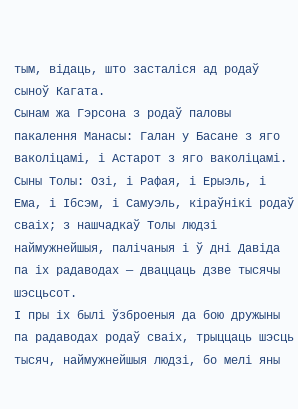тым, відаць, што засталіся ад родаў сыноў Кагата.
Сынам жа Гэрсона з родаў паловы пакалення Манасы: Галан у Басане з яго ваколіцамі, і Астарот з яго ваколіцамі.
Сыны Толы: Озі, і Рафая, і Ерыэль, і Ема, і Ібсэм, і Самуэль, кіраўнікі родаў сваіх; з нашчадкаў Толы людзі наймужнейшыя, палічаныя і ў дні Давіда па іх радаводах — дваццаць дзве тысячы шэсцьсот.
І пры іх былі ўзброеныя да бою дружыны па радаводах родаў сваіх, трыццаць шэсць тысяч, наймужнейшыя людзі, бо мелі яны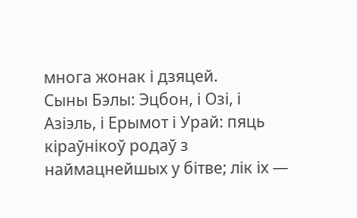многа жонак і дзяцей.
Сыны Бэлы: Эцбон, і Озі, і Азіэль, і Ерымот і Урай: пяць кіраўнікоў родаў з наймацнейшых у бітве; лік іх —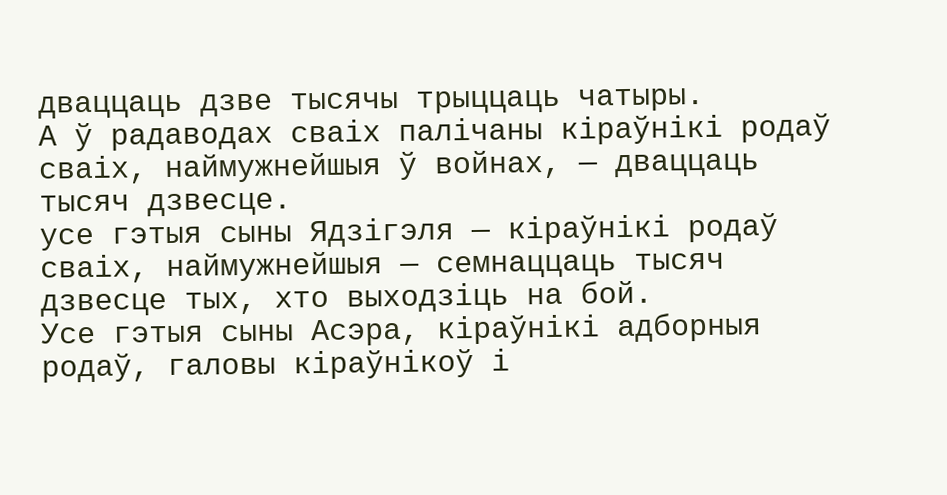дваццаць дзве тысячы трыццаць чатыры.
А ў радаводах сваіх палічаны кіраўнікі родаў сваіх, наймужнейшыя ў войнах, — дваццаць тысяч дзвесце.
усе гэтыя сыны Ядзігэля — кіраўнікі родаў сваіх, наймужнейшыя — семнаццаць тысяч дзвесце тых, хто выходзіць на бой.
Усе гэтыя сыны Асэра, кіраўнікі адборныя родаў, галовы кіраўнікоў і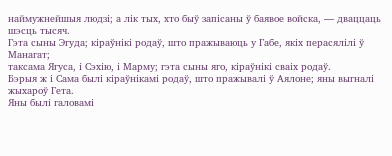наймужнейшыя людзі; а лік тых, хто быў запісаны ў баявое войска, — дваццаць шэсць тысяч.
Гэта сыны Эгуда; кіраўнікі родаў, што пражываюць у Габе, якіх перасялілі ў Манагат;
таксама Ягуса, і Сэхію, і Марму; гэта сыны яго, кіраўнікі сваіх родаў.
Бэрыя ж і Сама былі кіраўнікамі родаў, што пражывалі ў Аялоне; яны выгналі жыхароў Гета.
Яны былі галовамі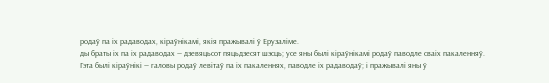родаў па іх радаводах, кіраўнікамі, якія пражывалі ў Ерузаліме.
ды браты іх па іх радаводах — дзевяцьсот пяцьдзесят шэсць; усе яны былі кіраўнікамі родаў паводле сваіх пакаленняў.
Гэта былі кіраўнікі — галовы родаў левітаў па іх пакаленнях, паводле іх радаводаў; і пражывалі яны ў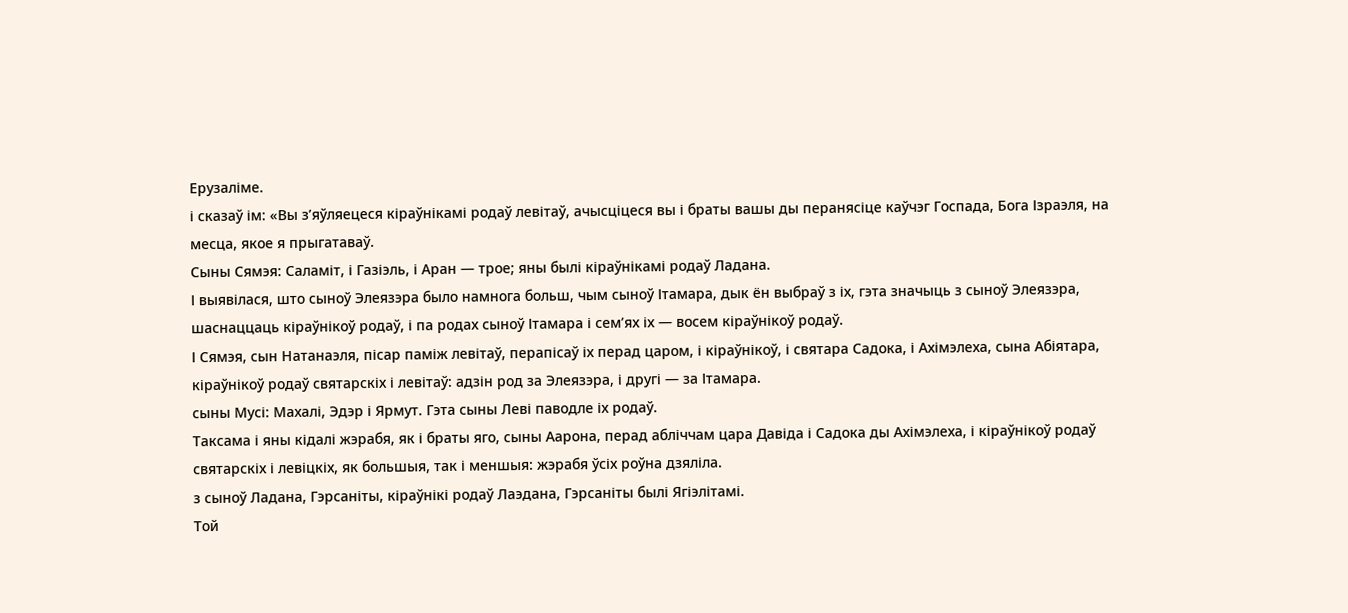Ерузаліме.
і сказаў ім: «Вы з’яўляецеся кіраўнікамі родаў левітаў, ачысціцеся вы і браты вашы ды перанясіце каўчэг Госпада, Бога Ізраэля, на месца, якое я прыгатаваў.
Сыны Сямэя: Саламіт, і Газіэль, і Аран — трое; яны былі кіраўнікамі родаў Ладана.
І выявілася, што сыноў Элеязэра было намнога больш, чым сыноў Ітамара, дык ён выбраў з іх, гэта значыць з сыноў Элеязэра, шаснаццаць кіраўнікоў родаў, і па родах сыноў Ітамара і сем’ях іх — восем кіраўнікоў родаў.
І Сямэя, сын Натанаэля, пісар паміж левітаў, перапісаў іх перад царом, і кіраўнікоў, і святара Садока, і Ахімэлеха, сына Абіятара, кіраўнікоў родаў святарскіх і левітаў: адзін род за Элеязэра, і другі — за Ітамара.
сыны Мусі: Махалі, Эдэр і Ярмут. Гэта сыны Леві паводле іх родаў.
Таксама і яны кідалі жэрабя, як і браты яго, сыны Аарона, перад абліччам цара Давіда і Садока ды Ахімэлеха, і кіраўнікоў родаў святарскіх і левіцкіх, як большыя, так і меншыя: жэрабя ўсіх роўна дзяліла.
з сыноў Ладана, Гэрсаніты, кіраўнікі родаў Лаэдана, Гэрсаніты былі Ягіэлітамі.
Той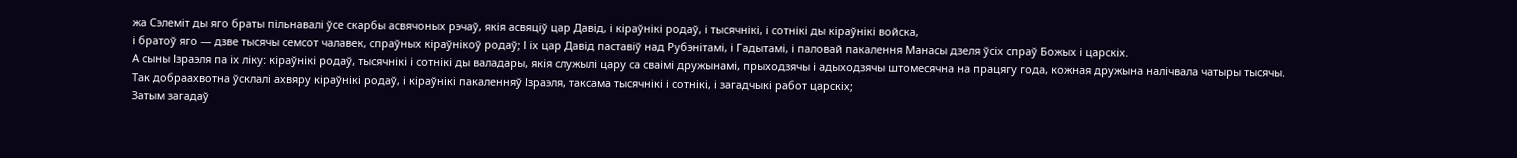жа Сэлеміт ды яго браты пільнавалі ўсе скарбы асвячоных рэчаў, якія асвяціў цар Давід, і кіраўнікі родаў, і тысячнікі, і сотнікі ды кіраўнікі войска,
і братоў яго — дзве тысячы семсот чалавек, спраўных кіраўнікоў родаў; І іх цар Давід паставіў над Рубэнітамі, і Гадытамі, і паловай пакалення Манасы дзеля ўсіх спраў Божых і царскіх.
А сыны Ізраэля па іх ліку: кіраўнікі родаў, тысячнікі і сотнікі ды валадары, якія служылі цару са сваімі дружынамі, прыходзячы і адыходзячы штомесячна на працягу года, кожная дружына налічвала чатыры тысячы.
Так добраахвотна ўсклалі ахвяру кіраўнікі родаў, і кіраўнікі пакаленняў Ізраэля, таксама тысячнікі і сотнікі, і загадчыкі работ царскіх;
Затым загадаў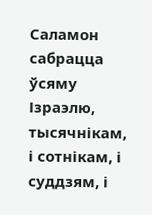Саламон сабрацца ўсяму Ізраэлю, тысячнікам, і сотнікам, і суддзям, і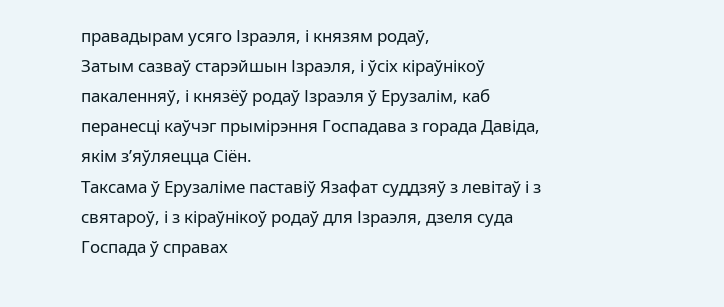правадырам усяго Ізраэля, і князям родаў,
Затым сазваў старэйшын Ізраэля, і ўсіх кіраўнікоў пакаленняў, і князёў родаў Ізраэля ў Ерузалім, каб перанесці каўчэг прымірэння Госпадава з горада Давіда, якім з’яўляецца Сіён.
Таксама ў Ерузаліме паставіў Язафат суддзяў з левітаў і з святароў, і з кіраўнікоў родаў для Ізраэля, дзеля суда Госпада ў справах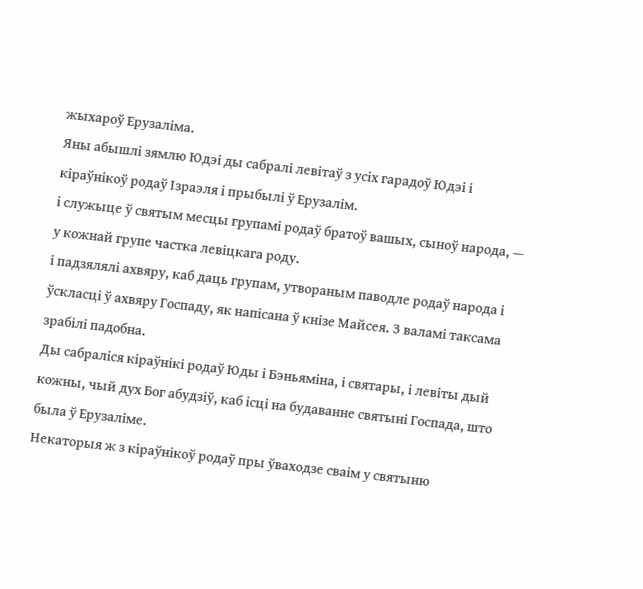жыхароў Ерузаліма.
Яны абышлі зямлю Юдэі ды сабралі левітаў з усіх гарадоў Юдэі і кіраўнікоў родаў Ізраэля і прыбылі ў Ерузалім.
і служыце ў святым месцы групамі родаў братоў вашых, сыноў народа, — у кожнай групе частка левіцкага роду.
і падзялялі ахвяру, каб даць групам, утвораным паводле родаў народа і ўскласці ў ахвяру Госпаду, як напісана ў кнізе Майсея. З валамі таксама зрабілі падобна.
Ды сабраліся кіраўнікі родаў Юды і Бэньяміна, і святары, і левіты дый кожны, чый дух Бог абудзіў, каб ісці на будаванне святыні Госпада, што была ў Ерузаліме.
Некаторыя ж з кіраўнікоў родаў пры ўваходзе сваім у святыню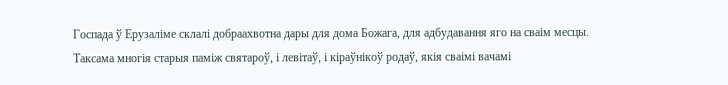Госпада ў Ерузаліме склалі добраахвотна дары для дома Божага, для адбудавання яго на сваім месцы.
Таксама многія старыя паміж святароў, і левітаў, і кіраўнікоў родаў, якія сваімі вачамі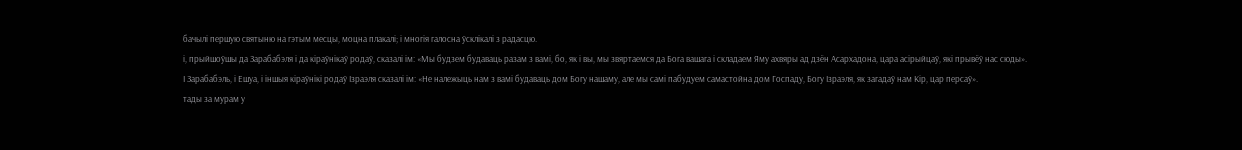бачылі першую святыню на гэтым месцы, моцна плакалі; і многія галосна ўсклікалі з радасцю.
і, прыйшоўшы да Зарабабэля і да кіраўнікаў родаў, сказалі ім: «Мы будзем будаваць разам з вамі, бо, як і вы, мы звяртаемся да Бога вашага і складаем Яму ахвяры ад дзён Асархадона, цара асірыйцаў, які прывёў нас сюды».
І Зарабабэль, і Ешуа, і іншыя кіраўнікі родаў Ізраэля сказалі ім: «Не належыць нам з вамі будаваць дом Богу нашаму, але мы самі пабудуем самастойна дом Госпаду, Богу Ізраэля, як загадаў нам Кір, цар персаў».
тады за мурам у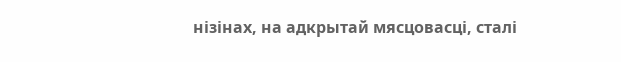нізінах, на адкрытай мясцовасці, сталі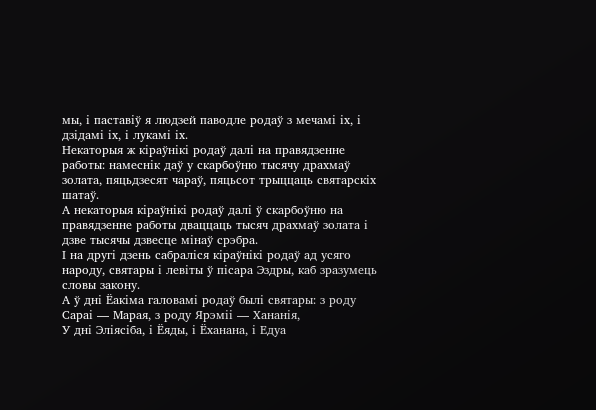мы, і паставіў я людзей паводле родаў з мечамі іх, і дзідамі іх, і лукамі іх.
Некаторыя ж кіраўнікі родаў далі на правядзенне работы: намеснік даў у скарбоўню тысячу драхмаў золата, пяцьдзесят чараў, пяцьсот трыццаць святарскіх шатаў.
А некаторыя кіраўнікі родаў далі ў скарбоўню на правядзенне работы дваццаць тысяч драхмаў золата і дзве тысячы дзвесце мінаў срэбра.
І на другі дзень сабраліся кіраўнікі родаў ад усяго народу, святары і левіты ў пісара Эздры, каб зразумець словы закону.
А ў дні Ёакіма галовамі родаў былі святары: з роду Сараі — Марая, з роду Ярэміі — Хананія,
У дні Эліясіба, і Ёяды, і Ёханана, і Едуа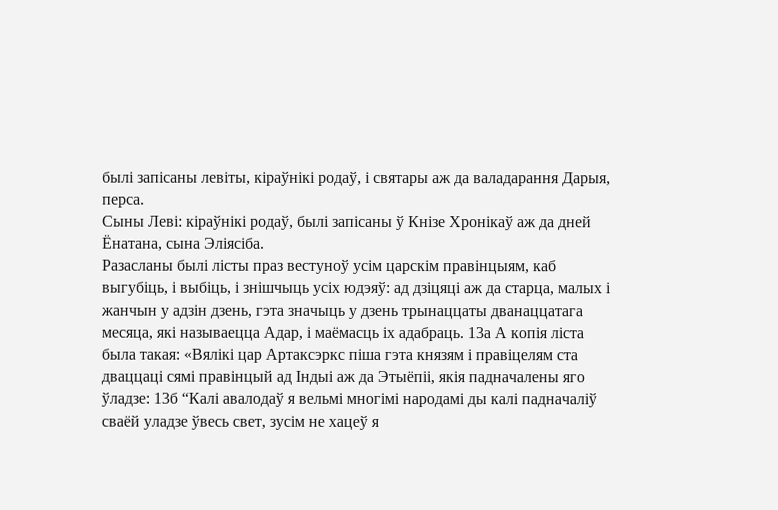былі запісаны левіты, кіраўнікі родаў, і святары аж да валадарання Дарыя, перса.
Сыны Леві: кіраўнікі родаў, былі запісаны ў Кнізе Хронікаў аж да дней Ёнатана, сына Эліясіба.
Разасланы былі лісты праз вестуноў усім царскім правінцыям, каб выгубіць, і выбіць, і знішчыць усіх юдэяў: ад дзіцяці аж да старца, малых і жанчын у адзін дзень, гэта значыць у дзень трынаццаты дванаццатага месяца, які называецца Адар, і маёмасць іх адабраць. 13а А копія ліста была такая: «Вялікі цар Артаксэркс піша гэта князям і правіцелям ста дваццаці сямі правінцый ад Індыі аж да Этыёпіі, якія падначалены яго ўладзе: 13б “Калі авалодаў я вельмі многімі народамі ды калі падначаліў сваёй уладзе ўвесь свет, зусім не хацеў я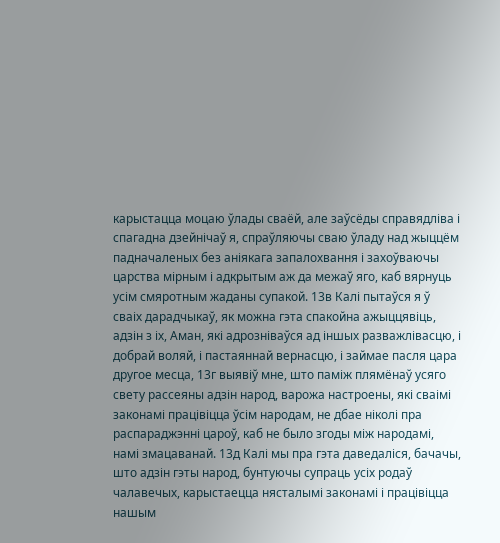карыстацца моцаю ўлады сваёй, але заўсёды справядліва і спагадна дзейнічаў я, спраўляючы сваю ўладу над жыццём падначаленых без аніякага запалохвання і захоўваючы царства мірным і адкрытым аж да межаў яго, каб вярнуць усім смяротным жаданы супакой. 13в Калі пытаўся я ў сваіх дарадчыкаў, як можна гэта спакойна ажыццявіць, адзін з іх, Аман, які адрозніваўся ад іншых разважлівасцю, і добрай воляй, і пастаяннай вернасцю, і займае пасля цара другое месца, 13г выявіў мне, што паміж плямёнаў усяго свету рассеяны адзін народ, варожа настроены, які сваімі законамі працівіцца ўсім народам, не дбае ніколі пра распараджэнні цароў, каб не было згоды між народамі, намі змацаванай. 13д Калі мы пра гэта даведаліся, бачачы, што адзін гэты народ, бунтуючы супраць усіх родаў чалавечых, карыстаецца нясталымі законамі і працівіцца нашым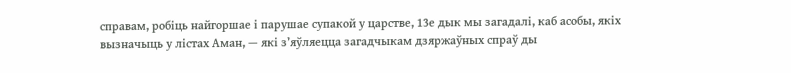справам, робіць найгоршае і парушае супакой у царстве, 13е дык мы загадалі, каб асобы, якіх вызначыць у лістах Аман, — які з’яўляецца загадчыкам дзяржаўных спраў ды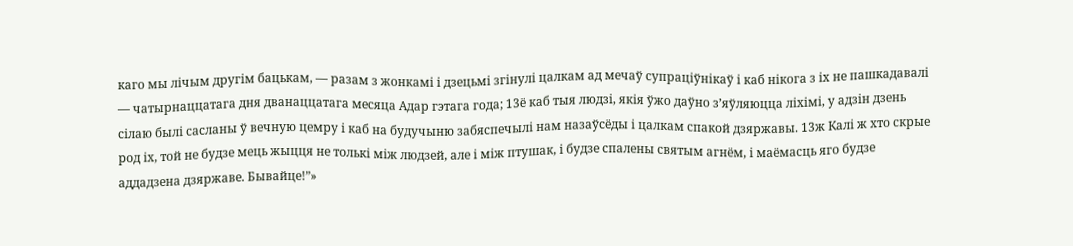каго мы лічым другім бацькам, — разам з жонкамі і дзецьмі згінулі цалкам ад мечаў супраціўнікаў і каб нікога з іх не пашкадавалі — чатырнаццатага дня дванаццатага месяца Адар гэтага года; 13ё каб тыя людзі, якія ўжо даўно з’яўляюцца ліхімі, у адзін дзень сілаю былі сасланы ў вечную цемру і каб на будучыню забяспечылі нам назаўсёды і цалкам спакой дзяржавы. 13ж Калі ж хто скрые род іх, той не будзе мець жыцця не толькі між людзей, але і між птушак, і будзе спалены святым агнём, і маёмасць яго будзе аддадзена дзяржаве. Бывайце!”»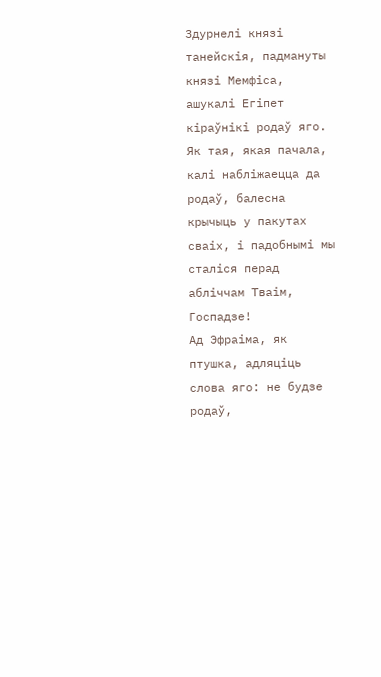Здурнелі князі танейскія, падмануты князі Мемфіса, ашукалі Егіпет кіраўнікі родаў яго.
Як тая, якая пачала, калі набліжаецца да родаў, балесна крычыць у пакутах сваіх, і падобнымі мы сталіся перад абліччам Тваім, Госпадзе!
Ад Эфраіма, як птушка, адляціць слова яго: не будзе родаў,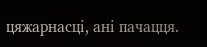цяжарнасці, ані пачацця.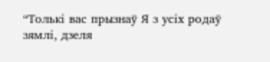“Толькі вас прызнаў Я з усіх родаў зямлі, дзеля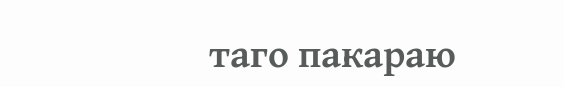таго пакараю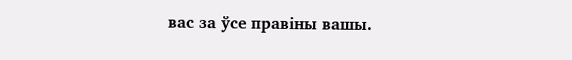вас за ўсе правіны вашы.